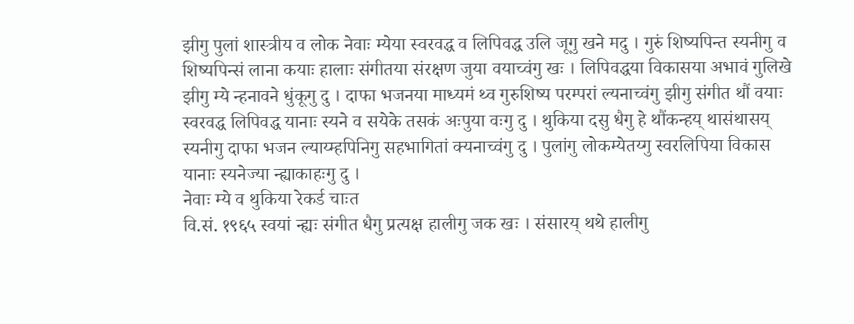झीगु पुलां शास्त्रीय व लोक नेवाः म्येया स्वरवद्ध व लिपिवद्ध उलि जूगु खने मदु । गुरुं शिष्यपिन्त स्यनीगु व शिष्यपिन्सं लाना कयाः हालाः संगीतया संरक्षण जुया वयाच्वंगु खः । लिपिवद्धया विकासया अभावं गुलिखे झीगु म्ये न्हनावने धुंकूगु दु । दाफा भजनया माध्यमं थ्व गुरुशिष्य परम्परां ल्यनाच्वंगु झीगु संगीत थौं वयाः स्वरवद्ध लिपिवद्ध यानाः स्यने व सयेके तसकं अःपुया वःगु दु । थुकिया दसु धैगु हे थौंकन्हय् थासंथासय् स्यनीगु दाफा भजन ल्याय्म्हपिनिगु सहभागितां क्यनाच्वंगु दु । पुलांगु लोकम्येतय्गु स्वरलिपिया विकास यानाः स्यनेज्या न्ह्याकाहःगु दु ।
नेवाः म्ये व थुकिया रेकर्ड चाःत
वि.सं. १९६५ स्वयां न्ह्यः संगीत धैगु प्रत्यक्ष हालीगु जक खः । संसारय् थथे हालीगु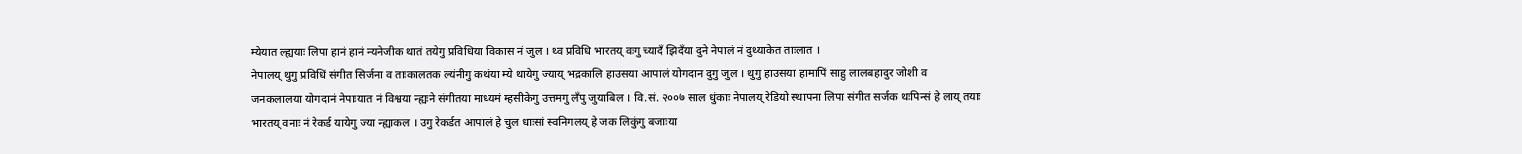म्येयात ल्ह्ययाः लिपा हानं हानं न्यनेजीक थातं तयेगु प्रविधिया विकास नं जुल । थ्व प्रविधि भारतय् वःगु च्यादँ झिदँया दुने नेपालं नं दुथ्याकेत ताःलात ।
नेपालय् थुगु प्रविधिं संगीत सिर्जना व ताःकालतक ल्यंनीगु कथंया म्ये थायेगु ज्याय् भद्रकालि हाउसया आपालं योगदान दुगु जुल । थुगु हाउसया हामापिं साहु लालबहादुर जोशी व जनकलालया योगदानं नेपाःयात नं विश्वया न्ह्यःने संगीतया माध्यमं म्हसीकेगु उत्तमगु लँपु जुयाबिल । वि.सं. २००७ साल धुंकाः नेपालय् रेडियो स्थापना लिपा संगीत सर्जक थःपिन्सं हे लाय् तयाः भारतय् वनाः नं रेकर्ड यायेगु ज्या न्ह्याकल । उगु रेकर्डत आपालं हे चुल धाःसां स्वनिगलय् हे जक लिकुंगु बजाःया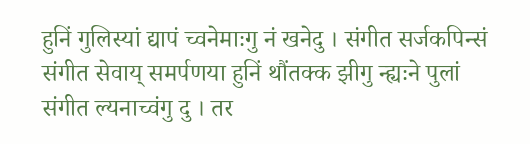हुनिं गुलिस्यां द्यापं च्वनेमाःगु नं खनेदु । संगीत सर्जकपिन्सं संगीत सेवाय् समर्पणया हुनिं थौंतक्क झीगु न्ह्यःने पुलां संगीत ल्यनाच्वंगु दु । तर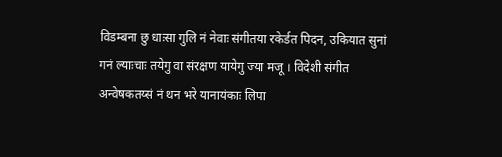विडम्बना छु धाःसा गुलि नं नेवाः संगीतया रकेर्डत पिदन, उकियात सुनां गनं ल्याःचाः तयेगु वा संरक्षण यायेगु ज्या मजू । विदेशी संगीत अन्वेषकतय्सं नं थन भरे यानायंकाः लिपा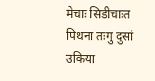मेचाः सिडीचाःत पिथना तःगु दुसां उकिया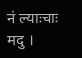नं ल्याःचाः मदु ।